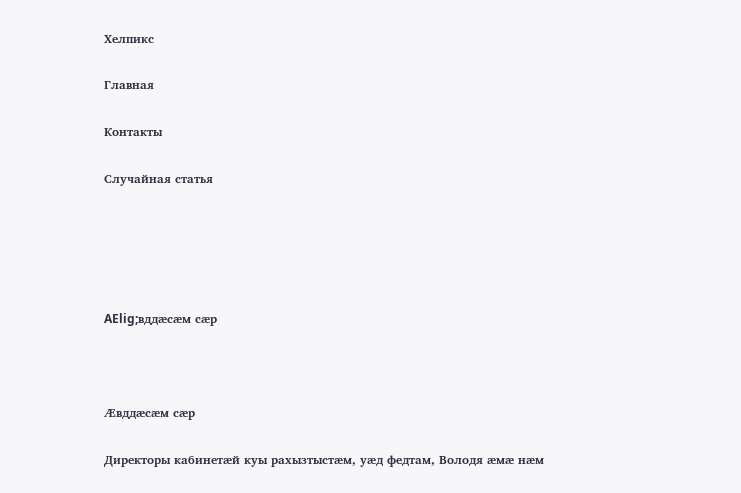Хелпикс

Главная

Контакты

Случайная статья





AElig;вддæсæм сæр



Æвддæсæм сæр

Директоры кабинетæй куы рахызтыстæм, уæд федтам, Володя æмæ нæм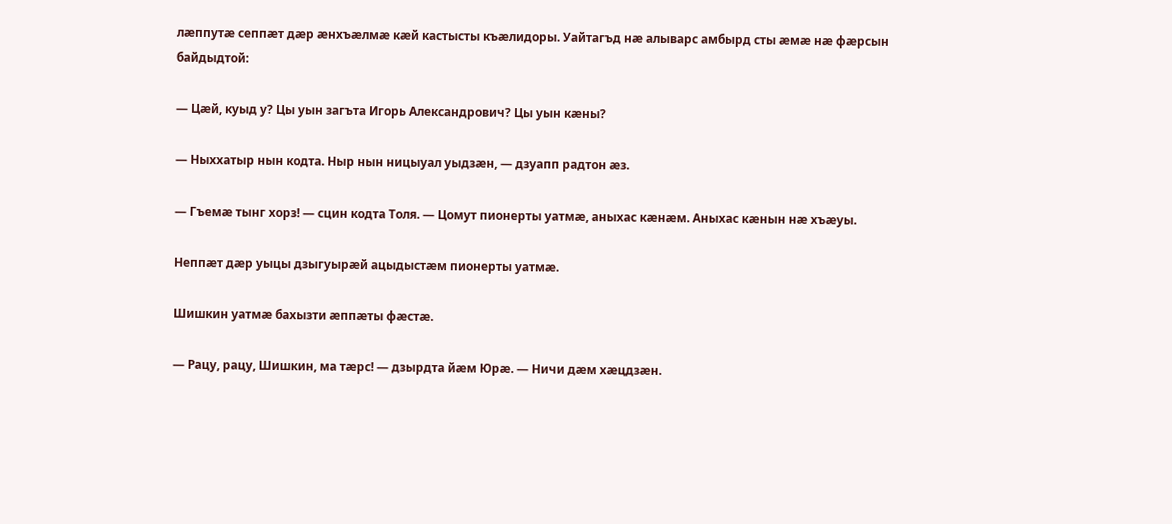лæппутæ сеппæт дæр æнхъæлмæ кæй кастысты къæлидоры. Уайтагъд нæ алыварс амбырд сты æмæ нæ фæрсын байдыдтой:

— Цæй, куыд у? Цы уын загъта Игорь Александрович? Цы уын кæны?

— Ныххатыр нын кодта. Ныр нын ницыуал уыдзæн, — дзуапп радтон æз.

— Гъемæ тынг хорз! — сцин кодта Толя. — Цомут пионерты уатмæ, аныхас кæнæм. Аныхас кæнын нæ хъæуы.

Неппæт дæр уыцы дзыгуырæй ацыдыстæм пионерты уатмæ.

Шишкин уатмæ бахызти æппæты фæстæ.

— Рацу, рацу, Шишкин, ма тæрс! — дзырдта йæм Юрæ. — Ничи дæм хæцдзæн.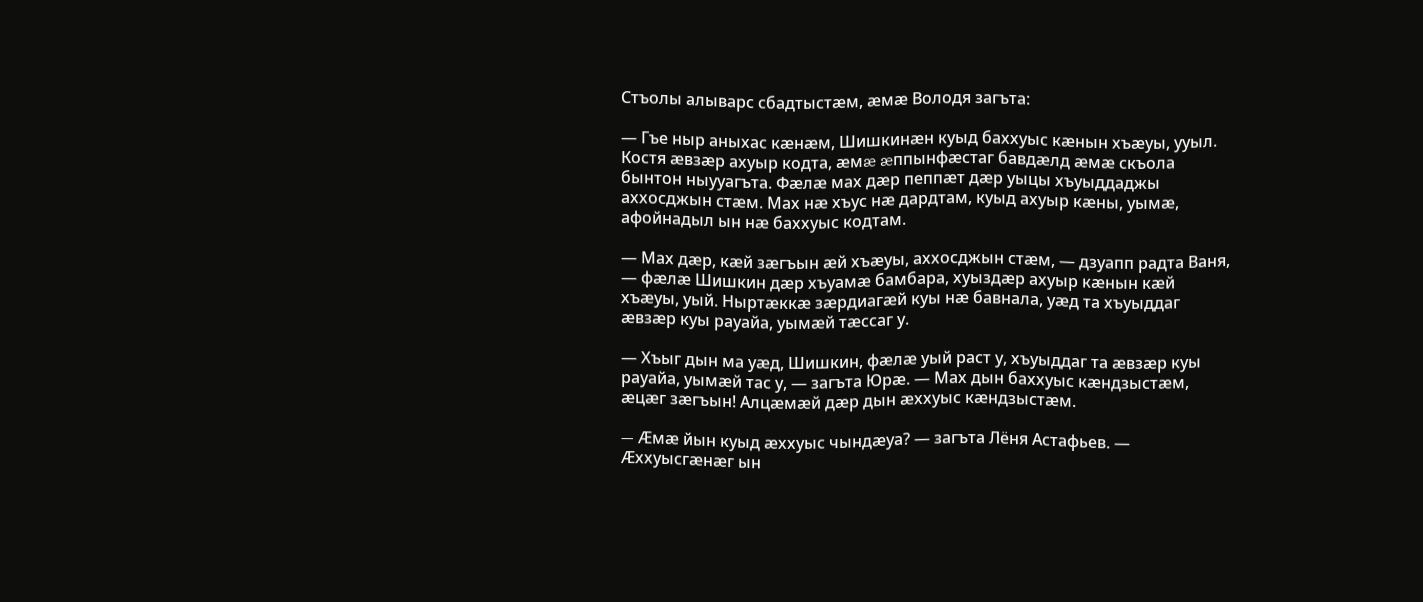Стъолы алыварс сбадтыстæм, æмæ Володя загъта:

— Гъе ныр аныхас кæнæм, Шишкинæн куыд баххуыс кæнын хъæуы, ууыл. Костя æвзæр ахуыр кодта, æмæ æппынфæстаг бавдæлд æмæ скъола бынтон ныууагъта. Фæлæ мах дæр пеппæт дæр уыцы хъуыддаджы аххосджын стæм. Мах нæ хъус нæ дардтам, куыд ахуыр кæны, уымæ, афойнадыл ын нæ баххуыс кодтам.

— Мах дæр, кæй зæгъын æй хъæуы, аххосджын стæм, — дзуапп радта Ваня, — фæлæ Шишкин дæр хъуамæ бамбара, хуыздæр ахуыр кæнын кæй хъæуы, уый. Ныртæккæ зæрдиагæй куы нæ бавнала, уæд та хъуыддаг æвзæр куы рауайа, уымæй тæссаг у.

— Хъыг дын ма уæд, Шишкин, фæлæ уый раст у, хъуыддаг та æвзæр куы рауайа, уымæй тас у, — загъта Юрæ. — Мах дын баххуыс кæндзыстæм, æцæг зæгъын! Алцæмæй дæр дын æххуыс кæндзыстæм.

— Æмæ йын куыд æххуыс чындæуа? — загъта Лёня Астафьев. — Æххуысгæнæг ын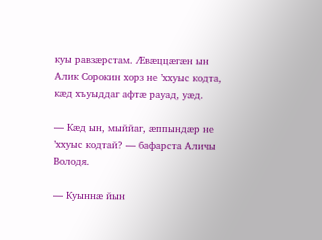куы равзæрстам. Æвæццæгæн ын Алик Сорокин хорз не ’ххуыс кодта, кæд хъуыддаг афтæ рауад, уæд.

— Кæд ын, мыййаг, æппындæр не ’ххуыс кодтай? — бафарста Аличы Володя.

— Куыннæ йын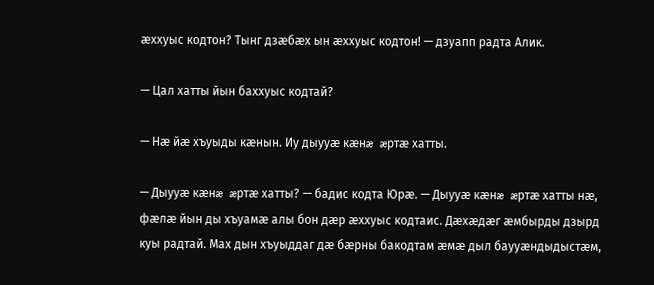æххуыс кодтон? Тынг дзæбæх ын æххуыс кодтон! — дзуапп радта Алик.

— Цал хатты йын баххуыс кодтай?

— Нæ йæ хъуыды кæнын. Иу дыууæ кæнæ æртæ хатты.

— Дыууæ кæнæ æртæ хатты? — бадис кодта Юрæ. — Дыууæ кæнæ æртæ хатты нæ, фæлæ йын ды хъуамæ алы бон дæр æххуыс кодтаис. Дæхæдæг æмбырды дзырд куы радтай. Мах дын хъуыддаг дæ бæрны бакодтам æмæ дыл баууæндыдыстæм,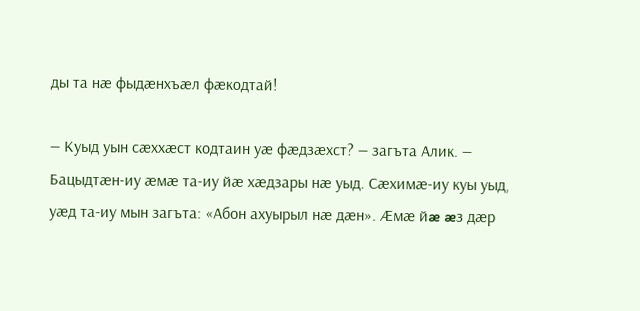ды та нæ фыдæнхъæл фæкодтай!

— Куыд уын сæххæст кодтаин уæ фæдзæхст? — загъта Алик. — Бацыдтæн-иу æмæ та-иу йæ хæдзары нæ уыд. Сæхимæ-иу куы уыд, уæд та-иу мын загъта: «Абон ахуырыл нæ дæн». Æмæ йæ æз дæр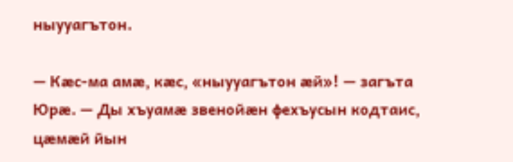ныууагътон.

— Кæс-ма амæ, кæс, «ныууагътон æй»! — загъта Юрæ. — Ды хъуамæ звенойæн фехъусын кодтаис, цæмæй йын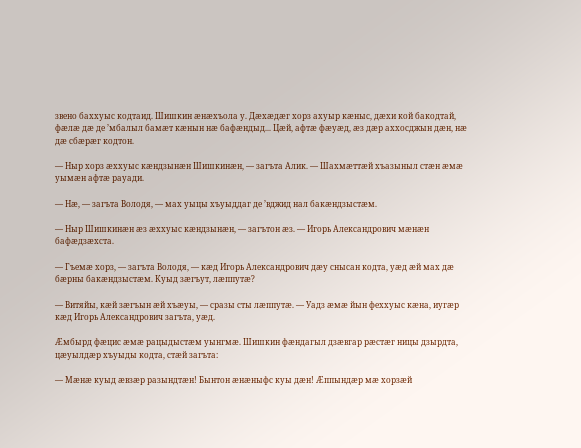звено баххуыс кодтаид. Шишкин æнæхъола у. Дæхæдæг хорз ахуыр кæныс, дæхи кой бакодтай, фæлæ дæ де ’мбалыл бамæт кæнын нæ бафæндыд... Цæй, афтæ фæуæд, æз дæр аххосджын дæн, нæ дæ сбæрæг кодтон.

— Ныр хорз æххуыс кæндзынæн Шишкинæн, — загъта Алик. — Шахмæттæй хъазыныл стæн æмæ уымæн афтæ рауади.

— Нæ, — загъта Володя, — мах уыцы хъуыддаг де ’вджид нал бакæндзыстæм.

— Ныр Шишкинæн æз æххуыс кæндзынæн, — загътон æз. — Игорь Александрович мæнæн бафæдзæхста.

— Гъемæ хорз, — загъта Володя, — кæд Игорь Александрович дæу снысан кодта, уæд æй мах дæ бæрны бакæндзыстæм. Куыд зæгъут, лæппутæ?

— Витяйы, кæй зæгъын æй хъæуы, — сразы сты лæппутæ. — Уадз æмæ йын феххуыс кæна, иугæр кæд Игорь Александрович загъта, уæд.

Æмбырд фæцис æмæ рацыдыстæм уынгмæ. Шишкин фæндагыл дзæвгар рæстæг ницы дзырдта, цæуылдæр хъуыды кодта, стæй загъта:

— Мæнæ куыд æвзæр разындтæн! Бынтон æнæныфс куы дæн! Æппындæр мæ хорзæй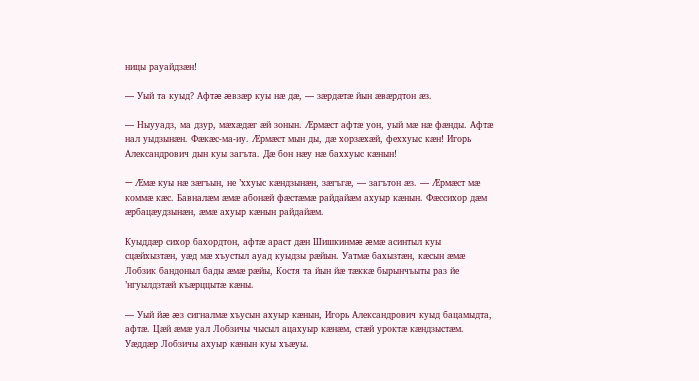ницы рауайдзæн!

— Уый та куыд? Афтæ æвзæр куы нæ дæ, — зæрдæтæ йын æвæрдтон æз.

— Ныууадз, ма дзур, мæхæдæг æй зонын. Æрмæст афтæ уон, уый мæ нæ фæнды. Афтæ нал уыдзынæн. Фæкæс-ма-иу. Æрмæст мын ды, дæ хорзæхæй, феххуыс кæн! Игорь Александрович дын куы загъта. Дæ бон нæу нæ баххуыс кæнын!

— Æмæ куы нæ зæгъын, не ’ххуыс кæндзынæн, зæгъгæ, — загътон æз. — Æрмæст мæ коммæ кæс. Бавналæм æмæ абонæй фæстæмæ райдайæм ахуыр кæнын. Фæссихор дæм æрбацæудзынæн, æмæ ахуыр кæнын райдайæм.

Куыддæр сихор бахордтон, афтæ араст дæн Шишкинмæ æмæ асинтыл куы сцæйхызтæн, уæд мæ хъустыл ауад куыдзы рæйын. Уатмæ бахызтæн, кæсын æмæ Лобзик бандоныл бады æмæ рæйы, Костя та йын йæ тæккæ бырынчъыты раз йе ’нгуылдзтæй къæрццытæ кæны.

— Уый йæ æз сигналмæ хъусын ахуыр кæнын, Игорь Александрович куыд бацамыдта, афтæ. Цæй æмæ уал Лобзичы чысыл ацахуыр кæнæм, стæй уроктæ кæндзыстæм. Уæддæр Лобзичы ахуыр кæнын куы хъæуы.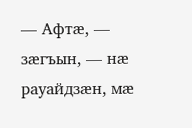— Афтæ, — зæгъын, — нæ рауайдзæн, мæ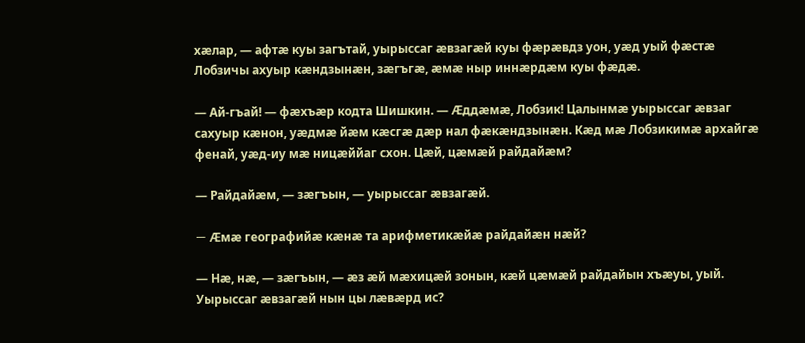хæлар, — афтæ куы загътай, уырыссаг æвзагæй куы фæрæвдз уон, уæд уый фæстæ Лобзичы ахуыр кæндзынæн, зæгъгæ, æмæ ныр иннæрдæм куы фæдæ.

— Ай-гъай! — фæхъæр кодта Шишкин. — Æддæмæ, Лобзик! Цалынмæ уырыссаг æвзаг сахуыр кæнон, уæдмæ йæм кæсгæ дæр нал фæкæндзынæн. Кæд мæ Лобзикимæ архайгæ фенай, уæд-иу мæ ницæййаг схон. Цæй, цæмæй райдайæм?

— Райдайæм, — зæгъын, — уырыссаг æвзагæй.

— Æмæ географийæ кæнæ та арифметикæйæ райдайæн нæй?

— Нæ, нæ, — зæгъын, — æз æй мæхицæй зонын, кæй цæмæй райдайын хъæуы, уый. Уырыссаг æвзагæй нын цы лæвæрд ис?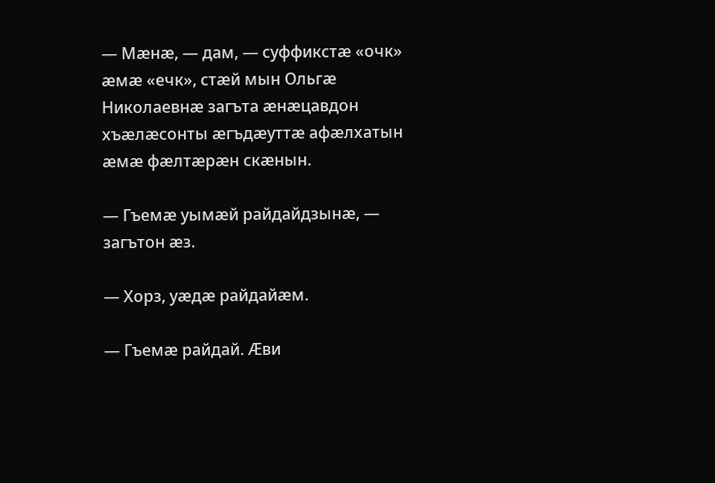— Мæнæ, — дам, — суффикстæ «очк» æмæ «ечк», стæй мын Ольгæ Николаевнæ загъта æнæцавдон хъæлæсонты æгъдæуттæ афæлхатын æмæ фæлтæрæн скæнын.

— Гъемæ уымæй райдайдзынæ, — загътон æз.

— Хорз, уæдæ райдайæм.

— Гъемæ райдай. Æви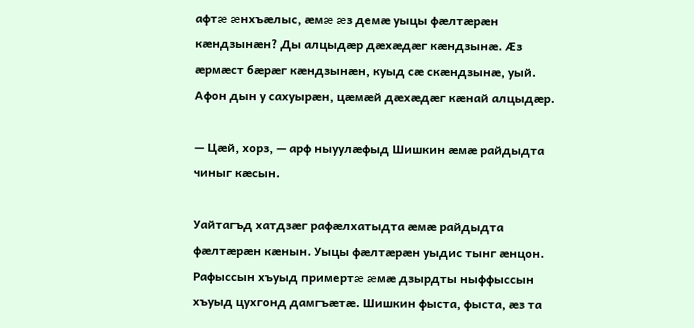афтæ æнхъæлыс, æмæ æз демæ уыцы фæлтæрæн кæндзынæн? Ды алцыдæр дæхæдæг кæндзынæ. Æз æрмæст бæрæг кæндзынæн, куыд сæ скæндзынæ, уый. Афон дын у сахуырæн, цæмæй дæхæдæг кæнай алцыдæр.

— Цæй, хорз, — арф ныуулæфыд Шишкин æмæ райдыдта чиныг кæсын.

Уайтагъд хатдзæг рафæлхатыдта æмæ райдыдта фæлтæрæн кæнын. Уыцы фæлтæрæн уыдис тынг æнцон. Рафыссын хъуыд примертæ æмæ дзырдты ныффыссын хъуыд цухгонд дамгъæтæ. Шишкин фыста, фыста, æз та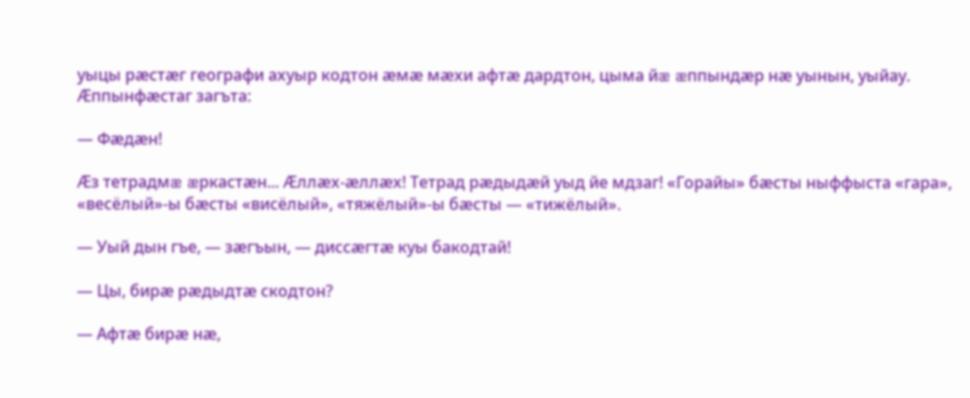уыцы рæстæг географи ахуыр кодтон æмæ мæхи афтæ дардтон, цыма йæ æппындæр нæ уынын, уыйау. Æппынфæстаг загъта:

— Фæдæн!

Æз тетрадмæ æркастæн... Æллæх-æллæх! Тетрад рæдыдæй уыд йе мдзаг! «Горайы» бæсты ныффыста «гара», «весёлый»-ы бæсты «висёлый», «тяжёлый»-ы бæсты — «тижёлый».

— Уый дын гъе, — зæгъын, — диссæгтæ куы бакодтай!

— Цы, бирæ рæдыдтæ скодтон?

— Афтæ бирæ нæ,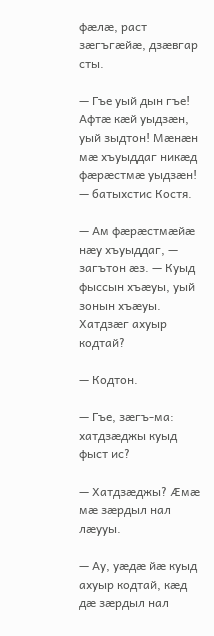фæлæ, раст зæгъгæйæ, дзæвгар сты.

— Гъе уый дын гъе! Афтæ кæй уыдзæн, уый зыдтон! Мæнæн мæ хъуыддаг никæд фæрæстмæ уыдзæн! — батыхстис Костя.

— Ам фæрæстмæйæ нæу хъуыддаг, — загътон æз. — Куыд фыссын хъæуы, уый зонын хъæуы. Хатдзæг ахуыр кодтай?

— Кодтон.

— Гъе, зæгъ-ма: хатдзæджы куыд фыст ис?

— Хатдзæджы? Æмæ мæ зæрдыл нал лæууы.

— Ау, уæдæ йæ куыд ахуыр кодтай, кæд дæ зæрдыл нал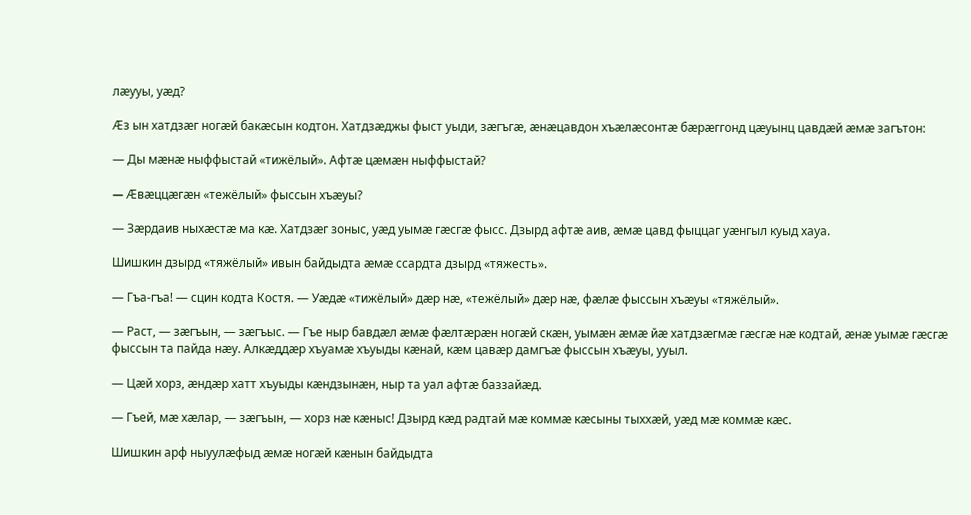лæууы, уæд?

Æз ын хатдзæг ногæй бакæсын кодтон. Хатдзæджы фыст уыди, зæгъгæ, æнæцавдон хъæлæсонтæ бæрæггонд цæуынц цавдæй æмæ загътон:

— Ды мæнæ ныффыстай «тижёлый». Афтæ цæмæн ныффыстай?

— Æвæццæгæн «тежёлый» фыссын хъæуы?

— Зæрдаив ныхæстæ ма кæ. Хатдзæг зоныс, уæд уымæ гæсгæ фысс. Дзырд афтæ аив, æмæ цавд фыццаг уæнгыл куыд хауа.

Шишкин дзырд «тяжёлый» ивын байдыдта æмæ ссардта дзырд «тяжесть».

— Гъа-гъа! — сцин кодта Костя. — Уæдæ «тижёлый» дæр нæ, «тежёлый» дæр нæ, фæлæ фыссын хъæуы «тяжёлый».

— Раст, — зæгъын, — зæгъыс. — Гъе ныр бавдæл æмæ фæлтæрæн ногæй скæн, уымæн æмæ йæ хатдзæгмæ гæсгæ нæ кодтай, æнæ уымæ гæсгæ фыссын та пайда нæу. Алкæддæр хъуамæ хъуыды кæнай, кæм цавæр дамгъæ фыссын хъæуы, ууыл.

— Цæй хорз, æндæр хатт хъуыды кæндзынæн, ныр та уал афтæ баззайæд.

— Гъей, мæ хæлар, — зæгъын, — хорз нæ кæныс! Дзырд кæд радтай мæ коммæ кæсыны тыххæй, уæд мæ коммæ кæс.

Шишкин арф ныуулæфыд æмæ ногæй кæнын байдыдта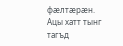фæлтæрæн. Ацы хатт тынг тагъд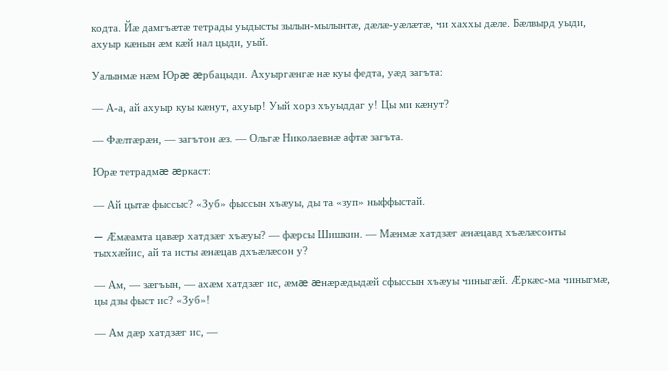кодта. Йæ дамгъæтæ тетрады уыдысты зылын-мылынтæ, дæлæ-уæлæтæ, чи хаххы дæле. Бæлвырд уыди, ахуыр кæнын æм кæй нал цыди, уый.

Уалынмæ нæм Юрæ æрбацыди. Ахуыргæнгæ нæ куы федта, уæд загъта:

— А-а, ай ахуыр куы кæнут, ахуыр! Уый хорз хъуыддаг у! Цы ми кæнут?

— Фæлтæрæн, — загътон æз. — Ольгæ Николаевнæ афтæ загъта.

Юрæ тетрадмæ æркаст:

— Ай цытæ фыссыс? «Зуб» фыссын хъæуы, ды та «зуп» ныффыстай.

— Æмæамта цавæр хатдзæг хъæуы? — фæрсы Шишкин. — Мæнмæ хатдзæг æнæцавд хъæлæсонты тыххæйис, ай та исты æнæцав дхъæлæсон у?

— Ам, — зæгъын, — ахæм хатдзæг ис, æмæ æнæрæдыдæй сфыссын хъæуы чиныгæй. Æркæс-ма чиныгмæ, цы дзы фыст ис? «Зуб»!

— Ам дæр хатдзæг ис, —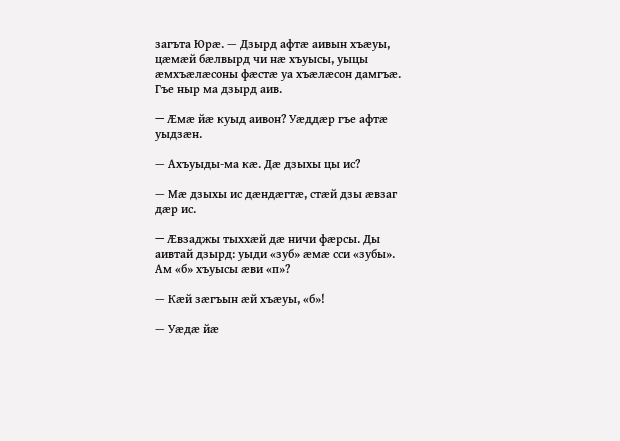загъта Юрæ. — Дзырд афтæ аивын хъæуы, цæмæй бæлвырд чи нæ хъуысы, уыцы æмхъæлæсоны фæстæ уа хъæлæсон дамгъæ. Гъе ныр ма дзырд аив.

— Æмæ йæ куыд аивон? Уæддæр гъе афтæ уыдзæн.

— Ахъуыды-ма кæ. Дæ дзыхы цы ис?

— Мæ дзыхы ис дæндæгтæ, стæй дзы æвзаг дæр ис.

— Æвзаджы тыххæй дæ ничи фæрсы. Ды аивтай дзырд: уыди «зуб» æмæ сси «зубы». Ам «б» хъуысы æви «п»?

— Кæй зæгъын æй хъæуы, «б»!

— Уæдæ йæ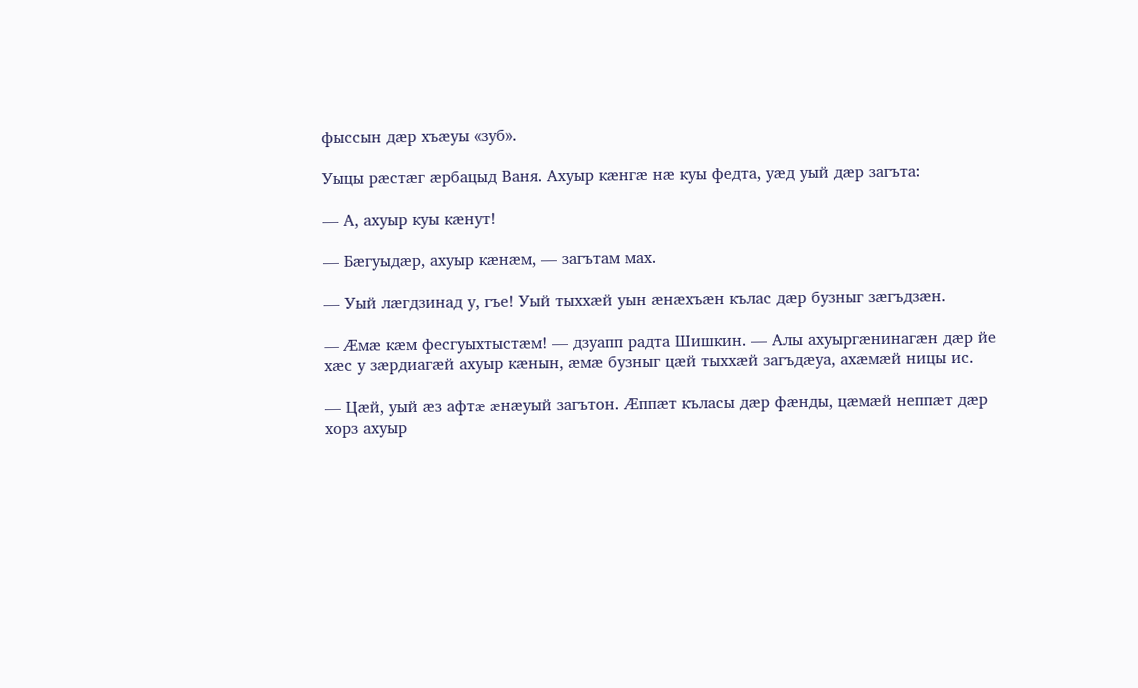фыссын дæр хъæуы «зуб».

Уыцы рæстæг æрбацыд Ваня. Ахуыр кæнгæ нæ куы федта, уæд уый дæр загъта:

— А, ахуыр куы кæнут!

— Бæгуыдæр, ахуыр кæнæм, — загътам мах.

— Уый лæгдзинад у, гъе! Уый тыххæй уын æнæхъæн кълас дæр бузныг зæгъдзæн.

— Æмæ кæм фесгуыхтыстæм! — дзуапп радта Шишкин. — Алы ахуыргæнинагæн дæр йе хæс у зæрдиагæй ахуыр кæнын, æмæ бузныг цæй тыххæй загъдæуа, ахæмæй ницы ис.

— Цæй, уый æз афтæ æнæуый загътон. Æппæт къласы дæр фæнды, цæмæй неппæт дæр хорз ахуыр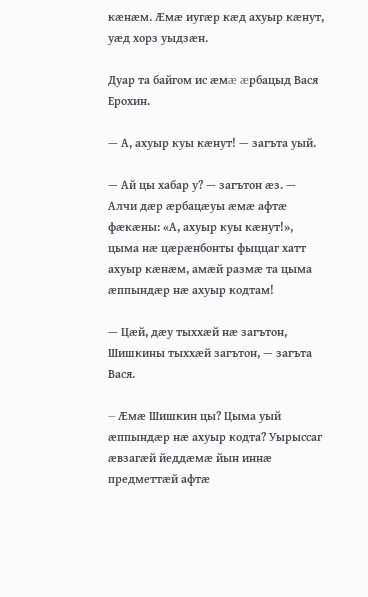кæнæм. Æмæ иугæр кæд ахуыр кæнут, уæд хорз уыдзæн.

Дуар та байгом ис æмæ æрбацыд Вася Ерохин.

— А, ахуыр куы кæнут! — загъта уый.

— Ай цы хабар у? — загътон æз. — Алчи дæр æрбацæуы æмæ афтæ фæкæны: «А, ахуыр куы кæнут!», цыма нæ цæрæнбонты фыццаг хатт ахуыр кæнæм, амæй размæ та цыма æппындæр нæ ахуыр кодтам!

— Цæй, дæу тыххæй нæ загътон, Шишкины тыххæй загътон, — загъта Вася.

— Æмæ Шишкин цы? Цыма уый æппындæр нæ ахуыр кодта? Уырыссаг æвзагæй йеддæмæ йын иннæ предметтæй афтæ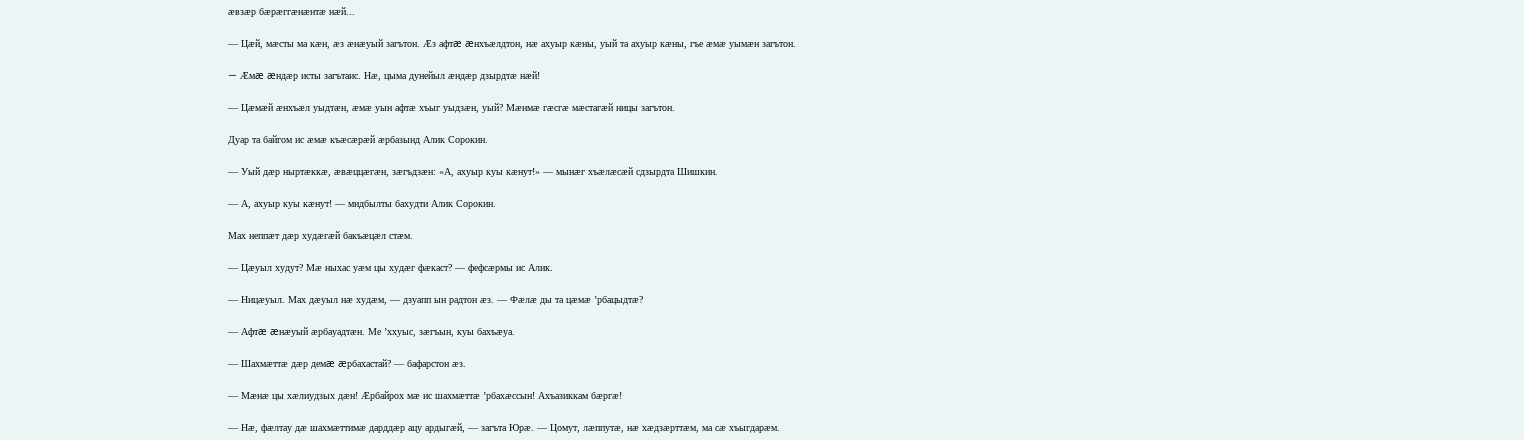æвзæр бæрæггæнæнтæ нæй...

— Цæй, мæсты ма кæн, æз æнæуый загътон. Æз афтæ æнхъæлдтон, нæ ахуыр кæны, уый та ахуыр кæны, гъе æмæ уымæн загътон.

— Æмæ æндæр исты загътаис. Нæ, цыма дунейыл æндæр дзырдтæ нæй!

— Цæмæй æнхъæл уыдтæн, æмæ уын афтæ хъыг уыдзæн, уый? Мæнмæ гæсгæ мæстагæй ницы загътон.

Дуар та байгом ис æмæ къæсæрæй æрбазынд Алик Сорокин.

— Уый дæр ныртæккæ, æвæццæгæн, зæгъдзæн: «А, ахуыр куы кæнут!» — мынæг хъæлæсæй сдзырдта Шишкин.

— А, ахуыр куы кæнут! — мидбылты бахудти Алик Сорокин.

Мах неппæт дæр худæгæй бакъæцæл стæм.

— Цæуыл худут? Мæ ныхас уæм цы худæг фæкаст? — фефсæрмы ис Алик.

— Ницæуыл. Мах дæуыл нæ худæм, — дзуапп ын радтон æз. — Фæлæ ды та цæмæ ’рбацыдтæ?

— Афтæ æнæуый æрбауадтæн. Ме ’ххуыс, зæгъын, куы бахъæуа.

— Шахмæттæ дæр демæ æрбахастай? — бафарстон æз.

— Мæнæ цы хæлиудзых дæн! Æрбайрох мæ ис шахмæттæ ’рбахæссын! Ахъазиккам бæргæ!

— Нæ, фæлтау дæ шахмæттимæ дарддæр ацу ардыгæй, — загъта Юрæ. — Цомут, лæппутæ, нæ хæдзæрттæм, ма сæ хъыгдарæм.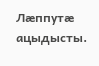Лæппутæ ацыдысты.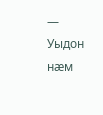— Уыдон нæм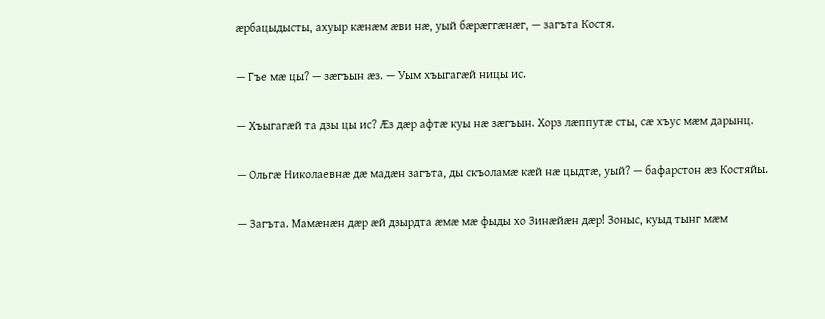æрбацыдысты, ахуыр кæнæм æви нæ, уый бæрæггæнæг, — загъта Костя.

— Гъе мæ цы? — зæгъын æз. — Уым хъыгагæй ницы ис.

— Хъыгагæй та дзы цы ис? Æз дæр афтæ куы нæ зæгъын. Хорз лæппутæ сты, сæ хъус мæм дарынц.

— Ольгæ Николаевнæ дæ мадæн загъта, ды скъоламæ кæй нæ цыдтæ, уый? — бафарстон æз Костяйы.

— Загъта. Мамæнæн дæр æй дзырдта æмæ мæ фыды хо Зинæйæн дæр! Зоныс, куыд тынг мæм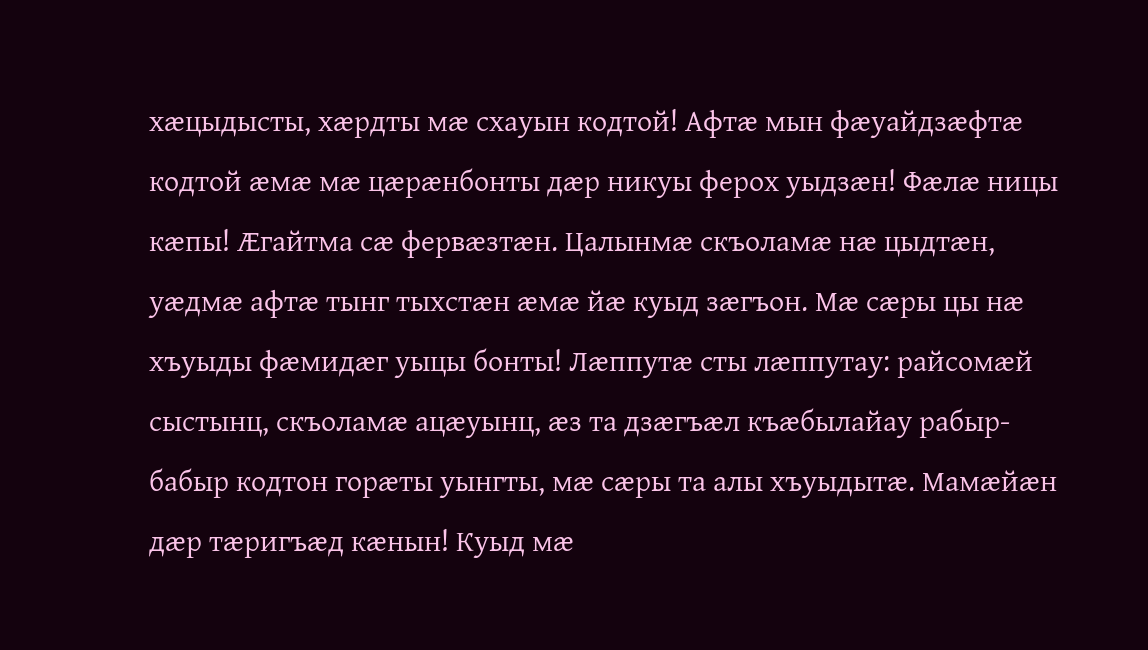хæцыдысты, хæрдты мæ схауын кодтой! Афтæ мын фæуайдзæфтæ кодтой æмæ мæ цæрæнбонты дæр никуы ферох уыдзæн! Фæлæ ницы кæпы! Æгайтма сæ фервæзтæн. Цалынмæ скъоламæ нæ цыдтæн, уæдмæ афтæ тынг тыхстæн æмæ йæ куыд зæгъон. Мæ сæры цы нæ хъуыды фæмидæг уыцы бонты! Лæппутæ сты лæппутау: райсомæй сыстынц, скъоламæ ацæуынц, æз та дзæгъæл къæбылайау рабыр-бабыр кодтон горæты уынгты, мæ сæры та алы хъуыдытæ. Мамæйæн дæр тæригъæд кæнын! Куыд мæ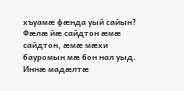хъуамæ фæнда уый сайын? Фæлæ йæ сайдтон æмæ сайдтон, æмæ мæхи бауромын мæ бон нал уыд. Иннæ мадæлтæ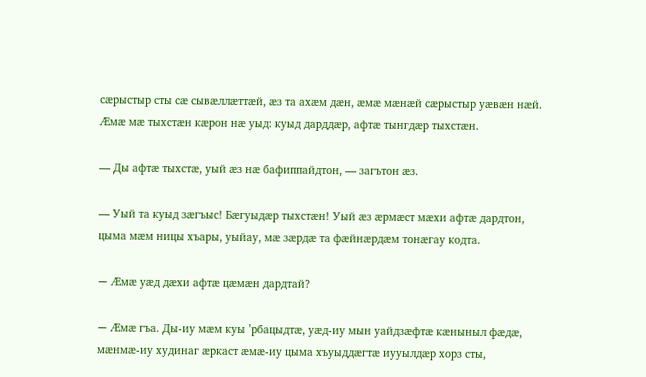сæрыстыр сты сæ сывæллæттæй, æз та ахæм дæн, æмæ мæнæй сæрыстыр уæвæн нæй. Æмæ мæ тыхстæн кæрон нæ уыд: куыд дарддæр, афтæ тынгдæр тыхстæн.

— Ды афтæ тыхстæ, уый æз нæ бафиппайдтон, — загътон æз.

— Уый та куыд зæгъыс! Бæгуыдæр тыхстæн! Уый æз æрмæст мæхи афтæ дардтон, цыма мæм ницы хъары, уыйау, мæ зæрдæ та фæйнæрдæм тонæгау кодта.

— Æмæ уæд дæхи афтæ цæмæн дардтай?

— Æмæ гъа. Ды-иу мæм куы ’рбацыдтæ, уæд-иу мын уайдзæфтæ кæныныл фæдæ, мæнмæ-иу худинаг æркаст æмæ-иу цыма хъуыддæгтæ иууылдæр хорз сты,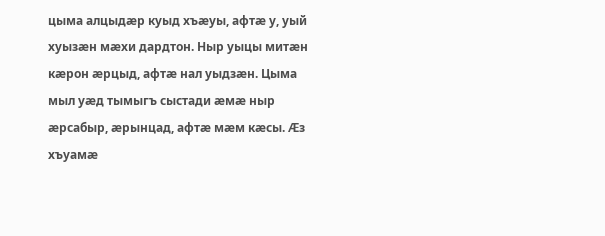цыма алцыдæр куыд хъæуы, афтæ у, уый хуызæн мæхи дардтон. Ныр уыцы митæн кæрон æрцыд, афтæ нал уыдзæн. Цыма мыл уæд тымыгъ сыстади æмæ ныр æрсабыр, æрынцад, афтæ мæм кæсы. Æз хъуамæ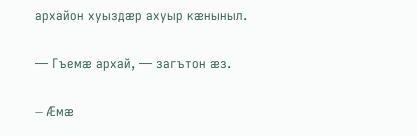архайон хуыздæр ахуыр кæныныл.

— Гъемæ архай, — загътон æз.

— Æмæ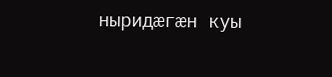ныридæгæн куы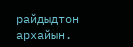райдыдтон архайын.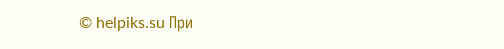© helpiks.su При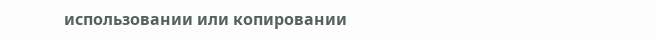использовании или копировании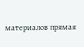материалов прямая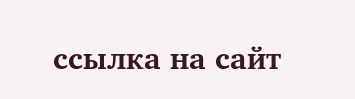ссылка на сайт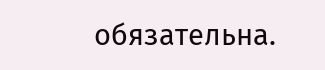обязательна.